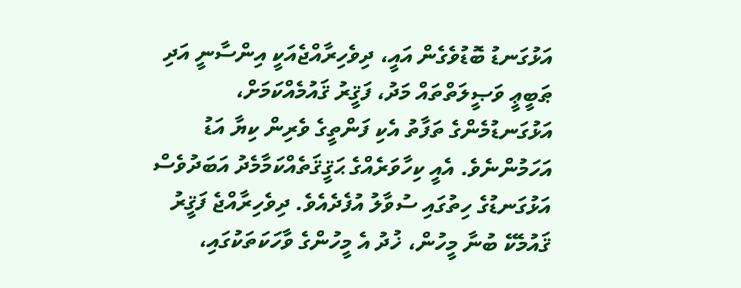އަޅުގަނޑު ބޮޑުވެގެން އައީ، ދިވެހިރާއްޖެއަކީ އިންސާނީ އަދި ޠަބީޢީ ވަޞީލަތްތައް މަދު، ފަޤީރު ޤައުމެއްކަމަށް، އަޅުގަނޑުމެންގެ ތަފާތު އެކި ފަންތީގެ ވެރިން ކިޔާ އަޑު އަހަމުންނެވެ. އެއީ ކިހާވަރެއްގެ ޙަޤީޤަތެއްކަމާމެދު އަބަދުވެސް އަޅުގަނޑުގެ ހިތުގައި ސުވާލު އުފެދެއެވެ. ދިވެހިރާއްޖެ ފަޤީރު ޤައުމެކޭ ބުނާ މީހުން، ޚުދު އެ މީހުންގެ ވާހަކަތަކުގައި،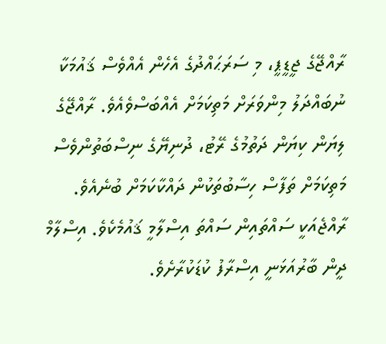ރާއްޖޭގެ ޖީޑީޕީ، މި ސަރަޙައްދުގެ އެހެން އެއްވެސް ޤައުމަކާ ނުބައްދަލު މިންވަރަށް މަތިކަމަށް އެއްބަސްވެއެވެ. ރާއްޖޭގެ ލިޔަން ކިޔަން ދަތުމުގެ ރޭޓު، ދުނިޔޭގެ ނިސްބަތުންވެސް މަތިކަމަށް ތަފާސް ހިސާބުތަކުން ދައްކާކަމަށް ބުނެއެވެ. ރާއްޖެއަކީ ސައްތައިން ސައްތަ އިސްލާމީ ޤައުމެކެވެ. އިސްލާމް ދީން ބާރުއަޅަނީ އިސްރާފު ކުޑަކުރާށެވެ.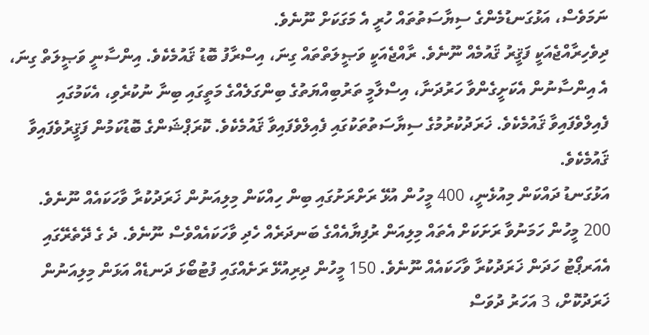ނަމަވެސް، އަޅުގަނޑުމެންގެ ސިޔާސަތުތައް ހުރީ އެ މަގަކަށް ނޫނެވެ.
ދިވެހިރާއްޖެއަކީ ފަޤީރު ޤައުމެއް ނޫނެވެ. ރާއްޖެއަކީ ވަޞީލަތްތައް ގިނަ، އިސްރާފު ބޮޑު ޤައުމެކެވެ. އިންސާނީ ވަޞީލަތް ގިނަ، އެ އިންސާނުން އެކަށީގެންވާ ހަރުދަނާ، އިސްލާމީ ތަރުބިއްޔަތުގެ ބިންގަލެއްގެ މަތީގައި ބިނާ ނުކުރެވި، އެކަމުގައި ފެއިލްވެފައިވާ ޤައުމެކެވެ. ޚަރަދުކުރުމުގެ ސިޔާސަތުތަކުގައި ފެއިލްވެފައިވާ ޤައުމެކެވެ. ކޮރަޕްޝަންގެ ބޮޑުކަމުން ފަޤީރުވެފައިވާ ޤައުމެކެވެ.
އަޅުގަނޑު ދައްކަން މިއުޅެނީ، 400 މީހުން އުޅޭ ރަށްރަށުގައި ބިން ހިއްކަން މިލިއަނުން ޚަރަދުކުރާ ވާހަކައެއް ނޫނެވެ. 200 މީހުން ހަމަނުވާ ރަށަކަށް އެތައް މިލިއަން ރުފިޔާއެއްގެ ބަނދަރެއް ހެދި ވާހަކައެއްވެސް ނޫނެވެ. ދެ ގެ ދޭތެރޭގައި އެއަރޕޯޓު ހަދަން ޚަރަދުކުރާ ވާހަކައެއް ނޫނެވެ. 150 މީހުން ދިރިއުޅޭ ރަށެއްގައި ފުޓުބޯޅަ ދަނޑެއް އަޅަން މިލިއަނުން ޚަރަދުކޮށް، 3 އަހަރު ދުވަސް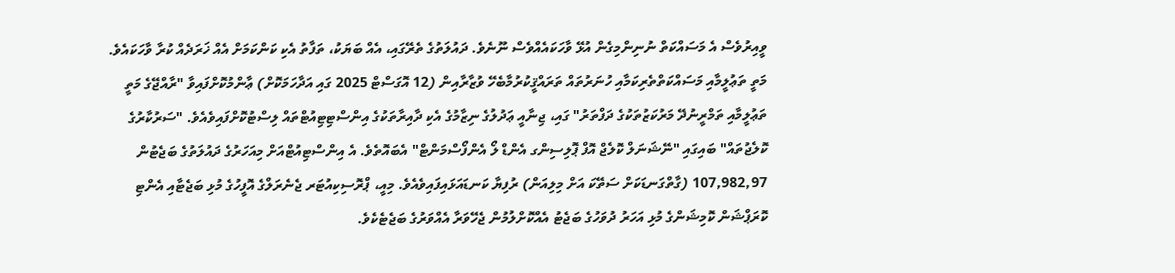ވީއިރުވެސް އެ މަސައްކަތް ނުނިންމިގެން އުޅޭ ވާހަކައެއްވެސް ނޫނެވެ. ދައުލަތުގެ ތެރޭގައި، އެއް ބަޔަކު، ތަފާތު އެކި ކަންކަމަށް އެއް ޚަރަދެއް ކުރާ ވާހަކައެވެ.
މަތީ ތަޢުލީމާއި މަސައްކަތްތެރިކަމާއި ހުނަރުތައް ތަރައްޤީކުރުމާބެހޭ ވުޒާރާއިން (12 އޮގަސްޓް 2025 ގައި އަދާހަމަކޮށް) ޢާންމުކޮށްފައިވާ "ރާއްޖޭގެ މަތީ ތަޢުލީމާއި ތަމްރީނުދޭ މަރުކަޒުތަކުގެ ދަފްތަރު" ގައި، ޖިނާއީ ޢަދުލުގެ ނިޒާމުގެ އެކި ދާއިރާތަކުގެ އިންސްޓިޓިއުޓްތައް ލިސްޓުކޮށްފައިވެއެވެ. "ސަރުކާރުގެ ކޮލެޖުތައް" ބައިގައި "ނޭޝަނަލް ކޮލެޖް އޮފް ޕޮލިސިންގ އެންޑް ލޯ އެންފޯސްމަންޓް" އެބައޮތެވެ. އެ އިންސްޓިއުޓްއަށް މިއަހަރުގެ ދައުލަތުގެ ބަޖެޓުން 107,982,97 (ގާތްގަނޑަކަށް ސަތޭކަ އަށް މިލިއަން) ރުފިޔާ ކަނޑައަޅައިފައިވެއެވެ. މިއީ، ޕްރޮސިކިއުޓަރ ޖެނެރަލްގެ އޮފީހުގެ މުޅި ބަޖެޓާއި އެންޓި ކޮރަޕްޝަން ކޮމިޝަންގެ މުޅި އަހަރު ދުވަހުގެ ބަޖެޓު އެއްކޮށްލުމުން ޖެހޭވަރާ އެއްވަރުގެ ބަޖެޓެކެވެ.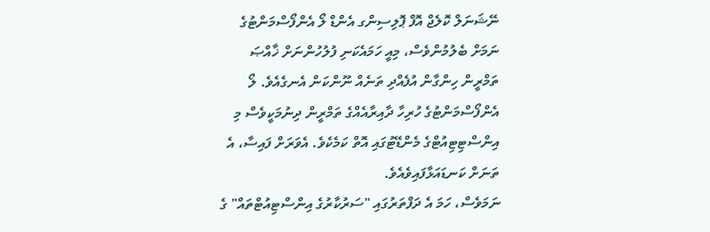ނޭޝަނަލް ކޮލެޖް އޮފް ޕޮލިސިންގ އެންޑް ލޯ އެންފޯސްމަންޓުގެ ނަމަށް ބެލުމުންވެސް، މިއީ ހަމައެކަނި ފުލުހުންނަށް ޚާއްޞަ ތަމްރީން ހިންގާން އުފެއްދި ތަނެއް ނޫންކަން އެނގެއެވެ. ލޯ އެންފޯސްމަންޓުގެ ހުރިހާ ދާއިރާއެއްގެ ތަމްރީން ދިނުމަކީވެސް މި އިންސްޓިޓިއުޓްގެ މެންޑޭޓުގައި އޮތް ކަމެކެވެ. އެވަރަށް ފައިސާ، އެ ތަނަށް ކަނޑައަޅާފައިވެއެވެ.
ނަމަވެސް، ހަމަ އެ ދަފްތަރުގައި "ސަރުކާރުގެ އިންސްޓިއުޓްތައް" ގެ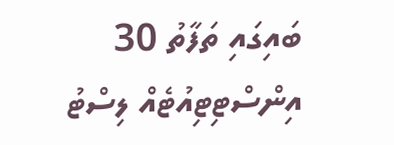ބައިގައި ތަފާތު 30 އިންސްޓިޓިއުޓެއް ލިސްޓު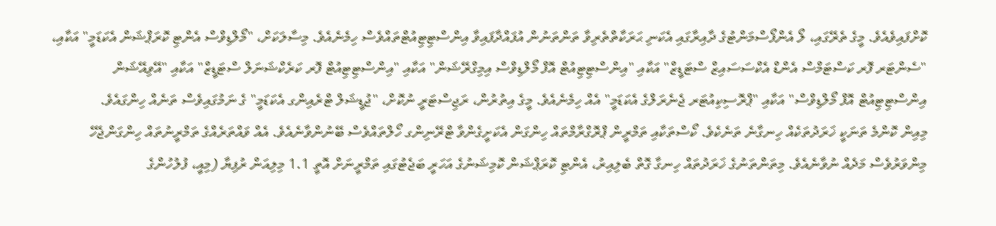ކޮށްފައިވެއެވެ. މީގެ ތެރޭގައި، ލޯ އެންފޯސްމަންޓުގެ ދާއިރާގައި އެކަނި ޙަރަކާތްތެރިވާ ތަންތަނުން އުފައްދާފައިވާ އިންސްޓިޓިއުޓްތައްވެސް ހިމެނެއެވެ. މިސާލަކަށް، "މޯލްޑިވްސް އެންޓި ކޮރަޕްޝަން އެކަޑަމީ" އަކާއި، "ސެންޓަރ ފޮރ ކަސްޓަމްސް އެންޑް އެކްސަސައިޒް ސްޓަޑީޒް" އަކާއި "އިންސްޓިޓިއުޓް އޮފް މޯލްޑިވްސް އިމިގްރޭޝަން" އަކާއި "އިންސްޓިޓިއުޓް ފޮރ ކަރެކްޝަނަލް ސްޓަޑީޒް" އަކާއި "އޭވިއޭޝަން އިންސްޓިޓިއުޓް އޮފް މޯލްޑިވްސް" އަކާއި "ޕްރޮސިކިއުޓަރ ޖެނެރަލްގެ އެކަޑަމީ" އެއް ހިމެނެއެވެ. މީގެ އިތުރުން، ރަޖިސްޓަރީ ނުކޮށް، "ޖުޑީޝަލް ޓްރެއިންގ އެކަޑަމީ" ގެ ނަމުގައިވެސް ތަނެއް ހިންގައެވެ.
މިއިން ކޮންމެ ތަނަކީ ޚަރަދުތަކެއް ހިނގާނެ ތަނެކެވެ. ކޯސްތަކާއި ތަމްރީން ޕްރޮގްރާމްތައް ހިންގަން އެކަށީގެންވާ ޓްރޭނިންގ ހޯލްތައްވެސް ބޭނުންވާނެއެވެ. އެއް ވައްތަރެއްގެ ތަމްރީނުތައް ހިންގަންޖެހޭ މިންވަރުވެސް މަދެއް ނުވާނެއެވެ. މިތަންތަނުގެ ޚަރަދުތައް ހިނގާ ގޮތް ބެލިއިރު، އެންޓި ކޮރަޕްޝަން ކޮމިޝަނުގެ އަހަރީ ބަޖެޓުގައި ތަމްރީނަށް އޮތީ 1.1 މިލިއަން ރުފިޔާ (މިއީ، ފުލުހުންގެ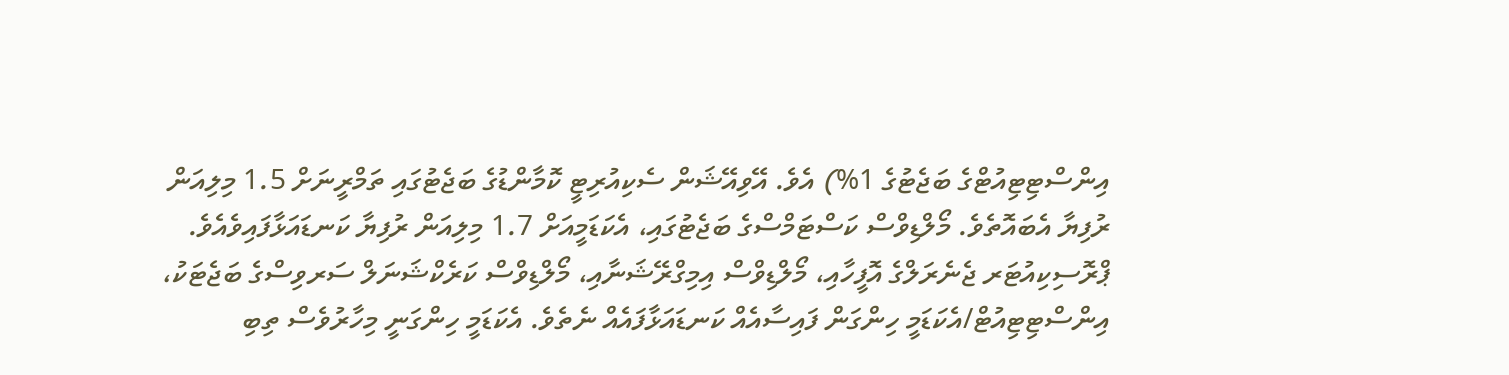އިންސްޓިޓިއުޓްގެ ބަޖެޓުގެ 1%) އެވެ. އޭވިއޭޝަން ސެކިއުރިޓީ ކޮމާންޑުގެ ބަޖެޓުގައި ތަމްރީނަށް 1.5 މިލިއަން ރުފިޔާ އެބައޮތެވެ. މޯލްޑިވްސް ކަސްޓަމްސްގެ ބަޖެޓުގައި، އެކަޑަމީއަށް 1.7 މިލިއަން ރުފިޔާ ކަނޑައަޅާފައިވެއެވެ. ޕްރޮސިކިއުޓަރ ޖެނެރަލްގެ އޮފީހާއި، މޯލްޑިވްސް އިމިގްރޭޝަނާއި، މޯލްޑިވްސް ކަރެކްޝަނަލް ސަރވިސްގެ ބަޖެޓަކު، އިންސްޓިޓިއުޓް/އެކަޑަމީ ހިންގަން ފައިސާއެއް ކަނޑައަޅާފައެއް ނެތެވެ. އެކަޑަމީ ހިންގަނީ މިހާރުވެސް ތިބި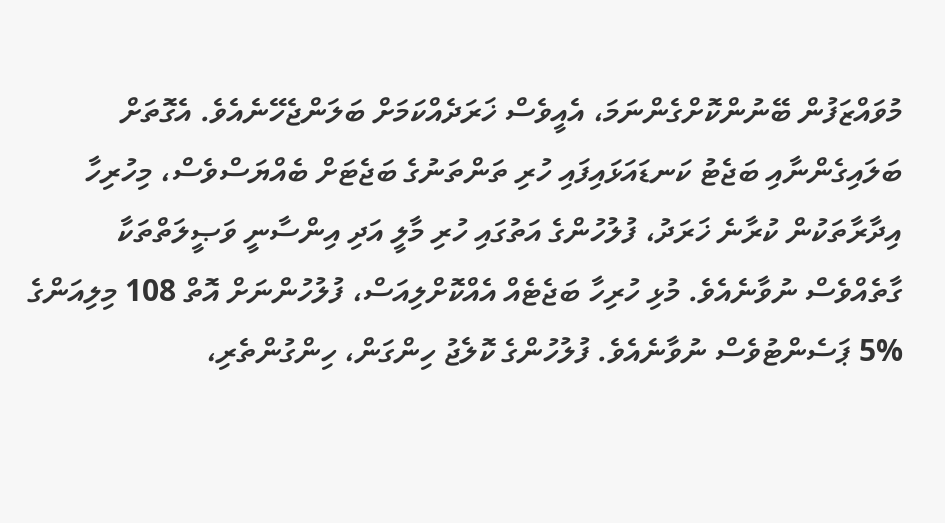މުވައްޒަފުން ބޭނުންކޮށްގެންނަމަ، އެއީވެސް ޚަރަދެއްކަމަށް ބަލަންޖެހޭނެއެވެ. އެގޮތަށް ބަލައިގެންނާއި ބަޖެޓު ކަނޑައަޅައިފައި ހުރި ތަންތަނުގެ ބަޖެޓަށް ބެއްޔަސްވެސް، މިހުރިހާ އިދާރާތަކުން ކުރާނެ ޚަރަދު، ފުލުހުންގެ އަތުގައި ހުރި މާލީ އަދި އިންސާނީ ވަޞީލަތްތަކާ ގާތެއްވެސް ނުވާނެއެވެ. މުޅި ހުރިހާ ބަޖެޓެއް އެއްކޮށްލިއަސް، ފުލުހުންނަށް އޮތް 108 މިލިއަންގެ %5 ޕަސެންޓުވެސް ނުވާނެއެވެ. ފުލުހުންގެ ކޮލެޖު ހިންގަން، ހިންގުންތެރި،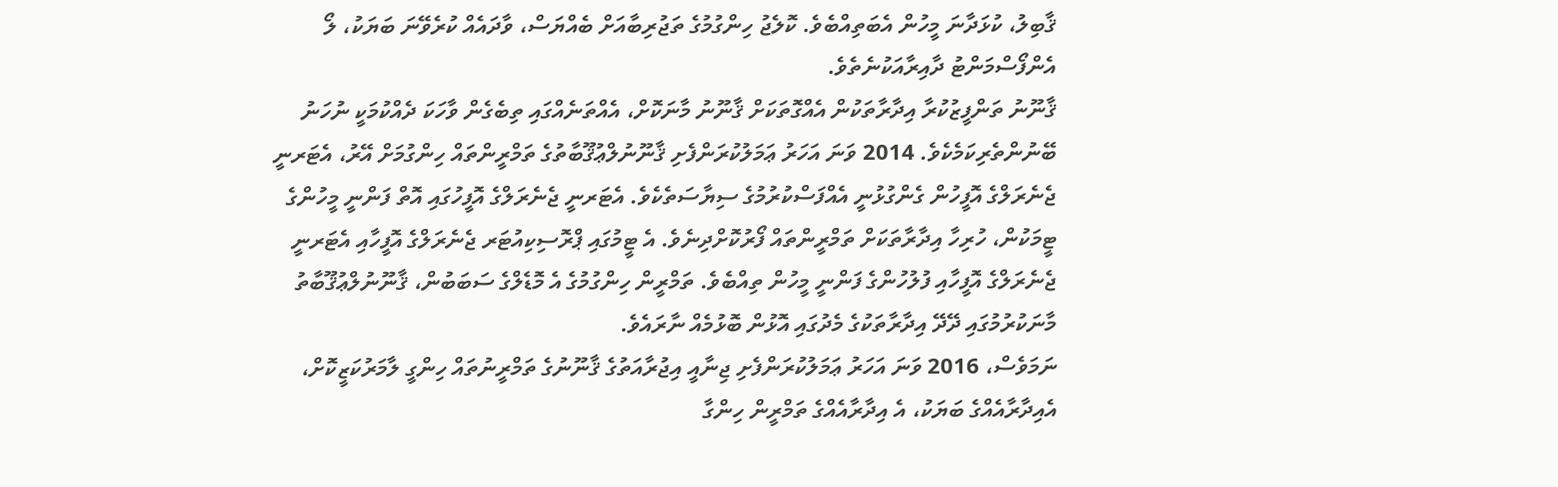ޤާބިލު، ކުޅަދާނަ މީހުން އެބަތިއްބެވެ. ކޮލެޖު ހިންގުމުގެ ތަޖުރިބާއަށް ބެއްޔަސް، ވާދައެއް ކުރެވޭނަ ބަޔަކު، ލޯ އެންފޯސްމަންޓު ދާއިރާއަކުނެތެވެ.
ޤާނޫނު ތަންފީޒުކުރާ އިދާރާތަކުން އެއްގޮތަކަށް ޤާނޫނު މާނަކޮށް، އެއްތަނެއްގައި ތިބެގެން ވާހަކަ ދެއްކުމަކީ ނުހަނު ބޭނުންތެރިކަމެކެވެ. 2014 ވަނަ އަހަރު ޢަމަލުކުރަންފެށި ޤާނޫނުލްޢުޤޫބާތުގެ ތަމްރީންތައް ހިންގުމަށް އޭރު، އެޓަރނީ ޖެނެރަލްގެ އޮފީހުން ގެންގުޅުނީ އެއްފަސްކުރުމުގެ ސިޔާސަތެކެވެ. އެޓަރނީ ޖެނެރަލްގެ އޮފީހުގައި އޮތް ފަންނީ މީހުންގެ ޓީމަކުން، ހުރިހާ އިދާރާތަކަށް ތަމްރީންތައް ފޯރުކޮށްދިނެވެ. އެ ޓީމުގައި ޕްރޮސިކިއުޓަރ ޖެނެރަލްގެ އޮފީހާއި އެޓަރނީ ޖެނެރަލްގެ އޮފީހާއި ފުލުހުންގެ ފަންނީ މީހުން ތިއްބެވެ. ތަމްރީން ހިންގުމުގެ އެ މޮޑެލްގެ ސަބަބުން، ޤާނޫނުލްޢުޤޫބާތު މާނަކުރުމުގައި ދޭދޭ އިދާރާތަކުގެ މެދުގައި އޮޅުން ބޮޅުމެއް ނާރައެވެ.
ނަމަވެސް، 2016 ވަނަ އަހަރު ޢަމަލުކުރަންފެށި ޖިނާއީ އިޖުރާއަތުގެ ޤާނޫނުގެ ތަމްރީނުތައް ހިންގީ ލާމަރުކަޒީކޮށް، އެއިދާރާއެއްގެ ބަޔަކު، އެ އިދާރާއެއްގެ ތަމްރީން ހިންގާ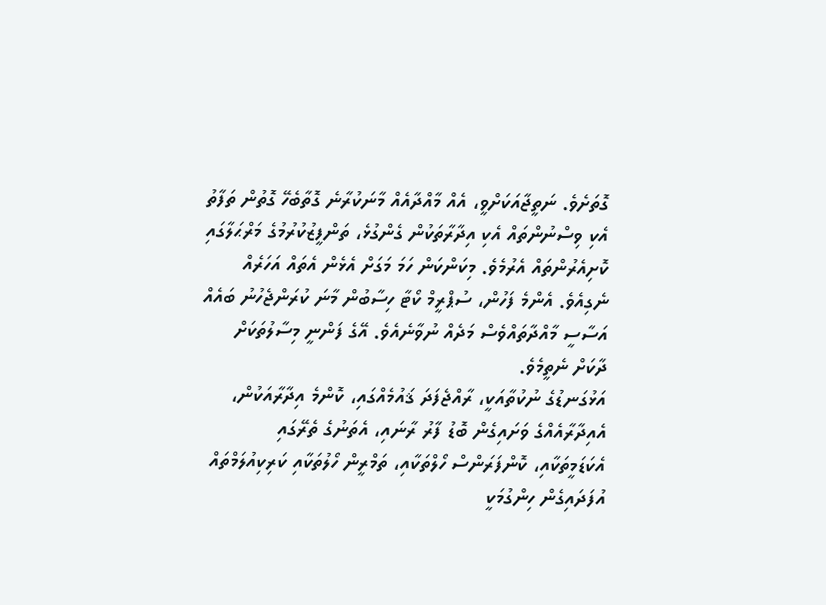ގޮތަށެވެ. ނަތީޖާއަކަށްވީ، އެއް މާއްދާއެއް މާނަކުރާނެ ގޮތާބެހޭ ގޮތުން ތަފާތު އެކި ވިސްނުންތައް އެކި އިދާރާތަކުން ގެންގުޅެ، ތަންފީޒުކުރުމުގެ މަރްޙަލާގައި ކޮށިއެރުންތައް އެރުމެވެ. މިކަންކަން ހަމަ މަގަށް އެޅެން އެތައް އަހަރެއް ނެގިއެވެ. އެންމެ ފަހުން، ސުޕްރީމް ކޯޓާ ހިސާބުން މާނަ ކުރަންޖެހުނު ބައެއް އަސާސީ މާއްދާތައްވެސް މަދެއް ނުވާނެއެވެ. އޭގެ ފަންނީ މިސާލުތަކަށް ދާކަށް ނެތީމެވެ.
އަޅުގަނޑުގެ ނުކުތާއަކީ، ރާއްޖެފަދަ ޤައުމެއްގައި، ކޮންމެ އިދާރާއަކުން، އެއިދާރާއެއްގެ ވަށައިގެން ބޮޑު ފާރު ރާނައި، އެތަނުގެ ތެރޭގައި އެކަޑަމީތަކާއި، ކޮންފަރަންސް ހޯލްތަކާއި، ތަމްރީން ހޯލުތަކާއި ކަރިކިއުލަމްތައް އުފަދައިގެން ހިންގުމަކީ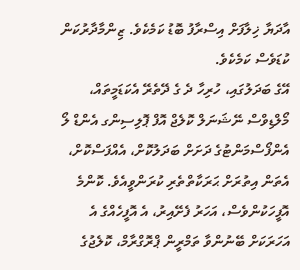އާދަޔާ ޚިލާފަށް އިސްރާފު ބޮޑު ކަމެކެވެ. ޒިންމާދާރުކަން ކުޑަވެސް ކަމެކެވެ.
އޭގެ ބަދަލުގައި، ހުރިހާ ދެ ގެ ދޭތެރޭ އެކަޑަމީތައް، މޯލްޑިވްސް ނޭޝަނަލް ކޮލެޖް އޮފް ޕޮލިސިންގ އެންޑް ލޯ އެންފޯސްމަންޓުގެ ދަށަށް ބަދަލުކޮށް، އެއްފަސްކޮށް، އެތަން އިތުރަށް ޙަރަކާތްތެރި ކުރަންވީއެވެ. ކޮންމެ އޮފީހަކުންވެސް، އަހަރު ފެށޭއިރު، އެ އޮފީހެއްގެ އެ އަހަރަކަށް ބޭނުންވާ ތަމްރީން ޕްރޮގްރާމް، ކޮލެޖުގެ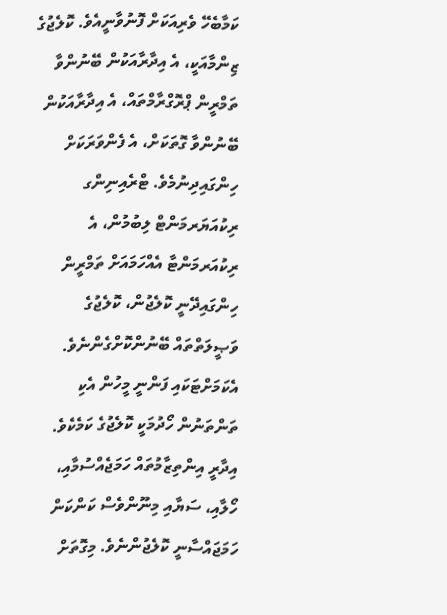ކަމާބެހޭ ވެރިއަކަށް ފޮނުވާނީއެވެ. ކޮލެޖުގެ ޒިންމާއަކީ، އެ އިދާރާއަކުން ބޭނުންވާ ތަމްރީން ޕްރޮގްރާމްތައް، އެ އިދާރާއަކުން ބޭނުންވާ ގޮތަކަށް، އެ ފެންވަރަކަށް ހިންގައިދިނުމެވެ. ޓްރެއިނިންގ ރިކުއަޔަރމަންޓް ލިބުމުން، އެ ރިކުއަރމަންޓާ އެއްހަމައަށް ތަމްރީން ހިންގައިދޭނީ ކޮލެޖުން، ކޮލެޖުގެ ވަޞީލަތްތައް ބޭނުންކޮށްގެންނެވެ. އެކަމަށްޓަކައި ފަންނީ މީހުން އެކި ތަންތަނުން ހޯދުމަކީ ކޮލެޖުގެ ކަމެކެވެ. އިދާރީ އިންތިޒާމުތައް ހަމަޖެއްސުމާއި، ހޯލާއި، ސަޔާއި މިނޫންވެސް ކަންކަން ހަމަޖައްސާނީ ކޮލެޖުންނެވެ. މިގޮތަށް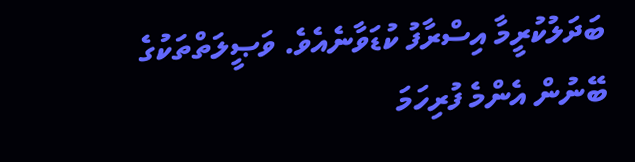ބަދަލުކުރީމާ އިސްރާފު ކުޑަވާނެއެވެ. ވަޞީލަތްތަކުގެ ބޭނުން އެންމެ ފުރިހަމަ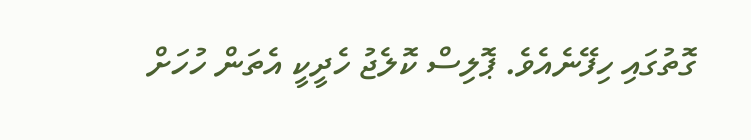ގޮތުގައި ހިފޭނެއެވެ. ޕޮލިސް ކޮލެޖު ހެދީކީ އެތަން ހުހަށް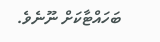ބަހައްޓާކަށް ނޫނެވެ.